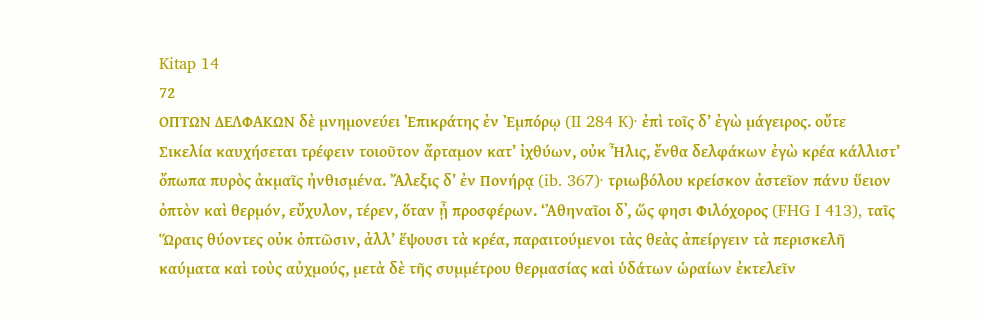Kitap 14
72
ΟΠΤΩΝ ΔΕΛΦΑΚΩΝ δὲ μνημονεύει Ἐπικράτης ἐν Ἐμπόρῳ (II 284 K)· ἐπὶ τοῖς δ’ ἐγὼ μάγειρος. οὔτε Σικελία καυχήσεται τρέφειν τοιοῦτον ἄρταμον κατ’ ἰχθύων, οὐκ Ἦλις, ἔνθα δελφάκων ἐγὼ κρέα κάλλιστ’ ὄπωπα πυρὸς ἀκμαῖς ἠνθισμένα. Ἄλεξις δ’ ἐν Πονήρᾳ (ib. 367)· τριωβόλου κρείσκον ἀστεῖον πάνυ ὕειον ὀπτὸν καὶ θερμόν, εὔχυλον, τέρεν, ὅταν ᾖ προσφέρων. ‘Ἀθηναῖοι δ᾽, ὥς φησι Φιλόχορος (FHG I 413), ταῖς Ὥραις θύοντες οὐκ ὀπτῶσιν, ἀλλ’ ἕψουσι τὰ κρέα, παραιτούμενοι τὰς θεὰς ἀπείργειν τὰ περισκελῆ καύματα καὶ τοὺς αὐχμούς, μετὰ δὲ τῆς συμμέτρου θερμασίας καὶ ὑδάτων ὡραίων ἐκτελεῖν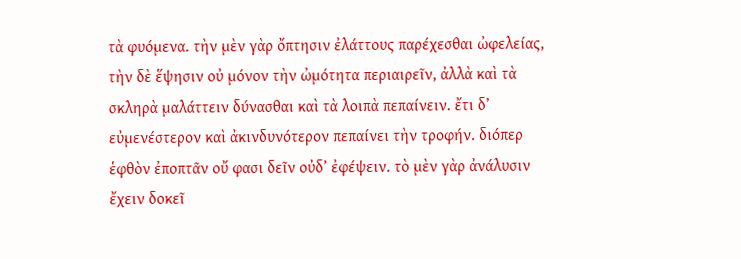τὰ φυόμενα. τὴν μὲν γὰρ ὄπτησιν ἐλάττους παρέχεσθαι ὠφελείας, τὴν δὲ ἕψησιν οὐ μόνον τὴν ὠμότητα περιαιρεῖν, ἀλλὰ καὶ τὰ σκληρὰ μαλάττειν δύνασθαι καὶ τὰ λοιπὰ πεπαίνειν. ἔτι δ’ εὐμενέστερον καὶ ἀκινδυνότερον πεπαίνει τὴν τροφήν. διόπερ ἑφθὸν ἐποπτᾶν οὔ φασι δεῖν οὐδ’ ἐφέψειν. τὸ μὲν γὰρ ἀνάλυσιν ἔχειν δοκεῖ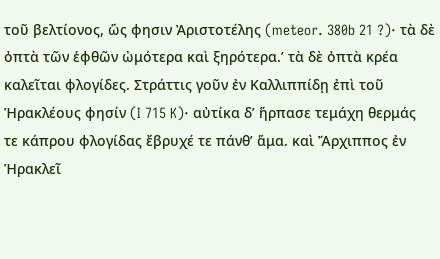τοῦ βελτίονος, ὥς φησιν Ἀριστοτέλης (meteor. 380b 21 ?)· τὰ δὲ ὀπτὰ τῶν ἑφθῶν ὠμότερα καὶ ξηρότερα.’ τὰ δὲ ὀπτὰ κρέα καλεῖται φλογίδες. Στράττις γοῦν ἐν Καλλιππίδῃ ἐπὶ τοῦ Ἡρακλέους φησίν (I 715 K)· αὐτίκα δ’ ἥρπασε τεμάχη θερμάς τε κάπρου φλογίδας ἔβρυχέ τε πάνθ’ ἅμα. καὶ Ἄρχιππος ἐν Ἡρακλεῖ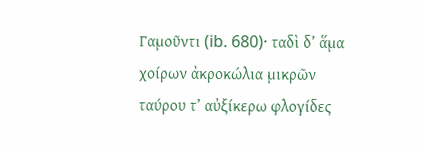Γαμοῦντι (ib. 680)· ταδὶ δ’ ἅμα χοίρων ἀκροκώλια μικρῶν ταύρου τ’ αὐξίκερω φλογίδες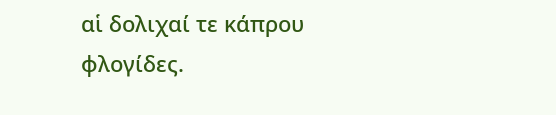αἱ δολιχαί τε κάπρου φλογίδες.